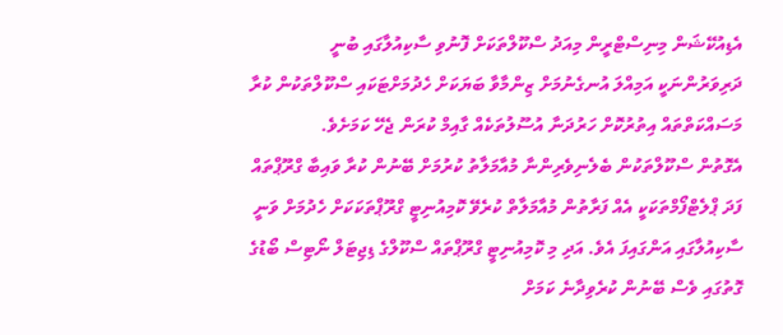އެޑިއުކޭޝަން މިނިސްޓްރީން މިއަދު ސްކޫލްތަކަށް ފޮނުވި ސާކިއުލާގައި ބުނީ ދަރިވަރުންނަކީ އަމިއްލަ އުނގެނުމަށް ޒިންމާވާ ބަޔަކަށް ހެދުމަށްޓަކައި ސްކޫލްތަކުން ކުރާ މަސައްކަތްތައް އިތުރުކޮށް ހަރުދަނާ އުސޫލުތަކެއް ގާއިމް ކުރަން ޖެހޭ ކަމަށެވެ.
އެގޮތުން ސްކޫލްތަކުން ބެލެނިވެރިންނާ މުއާމަލާތު ކުރުމަށް ބޭނުން ކުރާ ވައިބާ ގްރޫޕްތައް ފަދަ ޕްލެޓްފޯމްތަކަކީ އެއް ފަރާތުން މުއާމަލާތް ކުރެވޭ ކޮމިއުނިޓީ ގްރޫޕްތަކަކަށް ހެދުމަށް ވަނީ ސާކިއުލާގައި އަންގައިފަ އެވެ. އަދި މި ކޮމިއުނިޓީ ގްރޫޕްތައް ސްކޫލްގެ ޑިޖިޓަލް ނޯޓިސް ބޯޑުގެ ގޮތުގައި ވެސް ބޭނުން ކުރެވިދާނެ ކަމަށް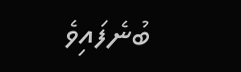ބުނެފައިވެ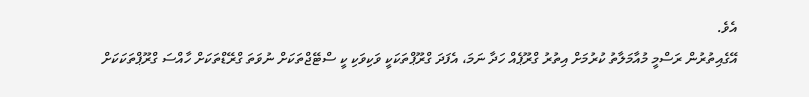އެވެ.
އޭގެއިތުރުން ރަސްމީ މުއާމަލާތު ކުރުމަށް އިތުރު ގްރޫޕެއް ހަދާ ނަމަ، އެފަދަ ގްރޫޕްތަކަކީ ވަކިވަކި ކީ ސްޓޭޖްތަކަށް ނުވަތަ ގްރޭޑްތަކަށް ހާއްސަ ގްރޫޕްތަކަކަށް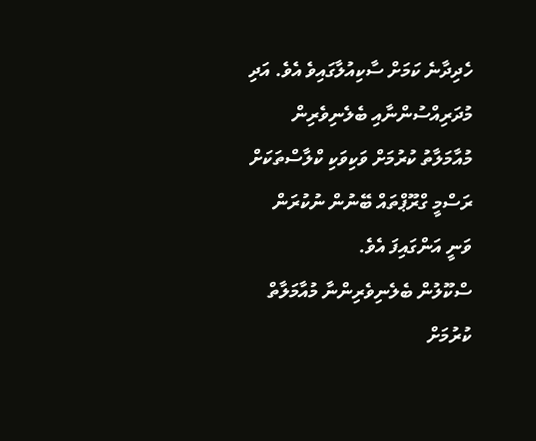ހެދިދާނެ ކަމަށް ސާކިއުލާގައިވެ އެވެ. އަދި މުދަރިއްސުންނާއި ބެލެނިވެރިން މުއާމަލާތު ކުރުމަށް ވަކިވަކި ކްލާސްތަކަށް ރަސްމީ ގްރޫޕްތައް ބޭނުން ނުކުރަން ވަނީ އަންގައިފަ އެވެ.
ސްކޫލުން ބެލެނިވެރިންނާ މުއާމަލާތް ކުރުމަށް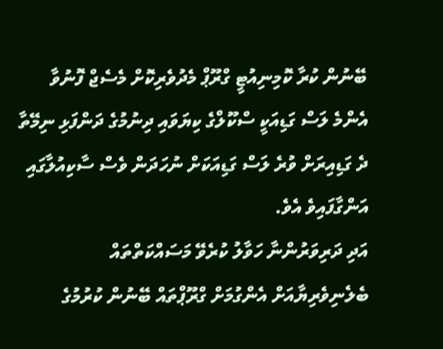ބޭނުން ކުރާ ކޮމިނިއުޓީ ގްރޫޕް މެދުވެރިކޮށް މެސެޖް ފޮނުވާ އެންމެ ލަސް ގަޑިއަކީ ސްކޫލްގެ ކިޔަވައި ދިނުމުގެ ދަންފަޅި ނިމޭތާ ދެ ގަޑިއިރަށް ވުރެ ލަސް ގަޑިއަކަށް ނުހަދަން ވެސް ސާކިއުލާގައި އަންގާފައިވެ އެވެ.
އަދި ދަރިވަރުންނާ ހަވާލު ކުރެވޭ މަސައްކަތްތައް ބެލެނިވެރިޔާއަށް އެންގުމަށް ގްރޫޕްތައް ބޭނުން ކުރުމުގެ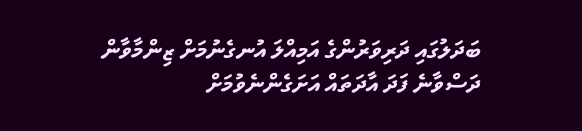ބަދަލުގައި ދަރިވަރުންގެ އަމިއްލަ އުނގެނުމަށް ޒިންމާވާން ދަސްވާނެ ފަދަ އާދަތައް އަށަގެންނެވުމަށް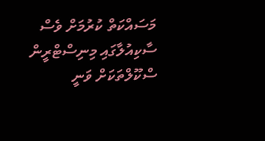މަސައްކަތް ކުރުމަށް ވެސް ސާކިއުލާގައި މިނިސްޓްރީން ސްކޫލްތަކަށް ވަނީ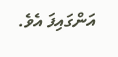އަންގައިފަ އެވެ.